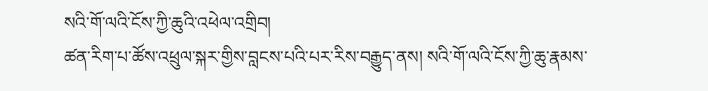སའི་གོ་ལའི་ངོས་ཀྱི་ཆུའི་འཕེལ་འགྲིབ།
ཚན་རིག་པ་ཚོས་འཕྲུལ་སྐར་གྱིས་བླངས་པའི་པར་རིས་བརྒྱུད་ནས། སའི་གོ་ལའི་ངོས་ཀྱི་ཆུ་རྣམས་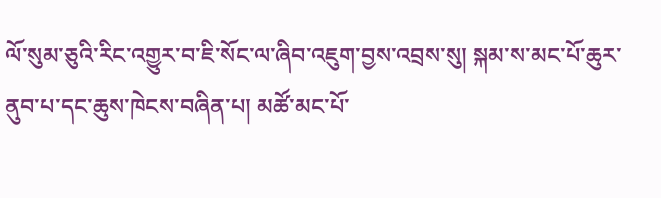ལོ་སུམ་ཅུའི་རིང་འགྱུར་བ་ཇི་སོང་ལ་ཞིབ་འཇུག་བྱས་འབྲས་སུ། སྐམ་ས་མང་པོ་ཆུར་ནུབ་པ་དང་ཆུས་ཁེངས་བཞིན་པ། མཚོ་མང་པོ་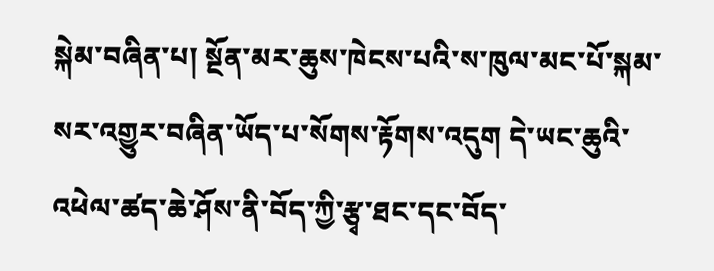སྐེམ་བཞིན་པ། སྔོན་མར་ཆུས་ཁེངས་པའི་ས་ཁུལ་མང་པོ་སྐམ་སར་འགྱུར་བཞིན་ཡོད་པ་སོགས་རྟོགས་འདུག དེ་ཡང་ཆུའི་འཕེལ་ཚད་ཆེ་ཤོས་ནི་བོད་ཀྱི་རྩྭ་ཐང་དང་བོད་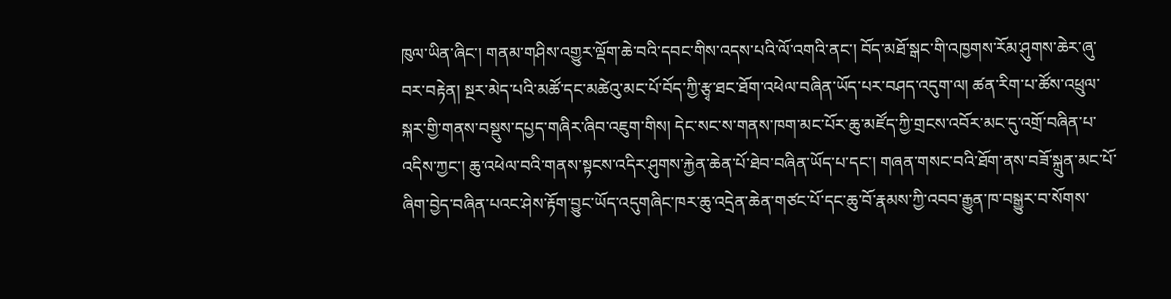ཁུལ་ཡིན་ཞིང་། གནམ་གཤིས་འགྱུར་ལྡོག་ཆེ་བའི་དབང་གིས་འདས་པའི་ལོ་འགའི་ནང་། བོད་མཐོ་སྒང་གི་འཁྱགས་རོམ་ཤུགས་ཆེར་ཞུ་བར་བརྟེན། སྔར་མེད་པའི་མཚོ་དང་མཚེའུ་མང་པོ་བོད་ཀྱི་རྩྭ་ཐང་ཐོག་འཕེལ་བཞིན་ཡོད་པར་བཤད་འདུག་ལ། ཚན་རིག་པ་ཚོས་འཕྲུལ་སྐར་གྱི་གནས་བསྡུས་དཔྱད་གཞིར་ཞིབ་འཇུག་གིས། དེང་སང་ས་གནས་ཁག་མང་པོར་ཆུ་མཛོད་ཀྱི་གྲངས་འབོར་མང་དུ་འགྲོ་བཞིན་པ་འདིས་ཀྱང་། ཆུ་འཕེལ་བའི་གནས་སྟངས་འདིར་ཤུགས་རྐྱེན་ཆེན་པོ་ཐེབ་བཞིན་ཡོད་པ་དང་། གཞན་གསང་བའི་ཐོག་ནས་བཟོ་སྐྲུན་མང་པོ་ཞིག་བྱེད་བཞིན་པའང་ཤེས་རྟོག་བྱུང་ཡོད་འདུགཞིང་ཁར་ཆུ་འདྲེན་ཆེན་གཙང་པོ་དང་ཆུ་བོ་རྣམས་ཀྱི་འབབ་རྒྱུན་ཁ་བསྒྱུར་བ་སོགས་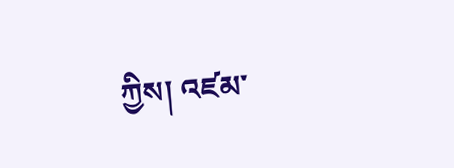ཀྱིས། འཛམ་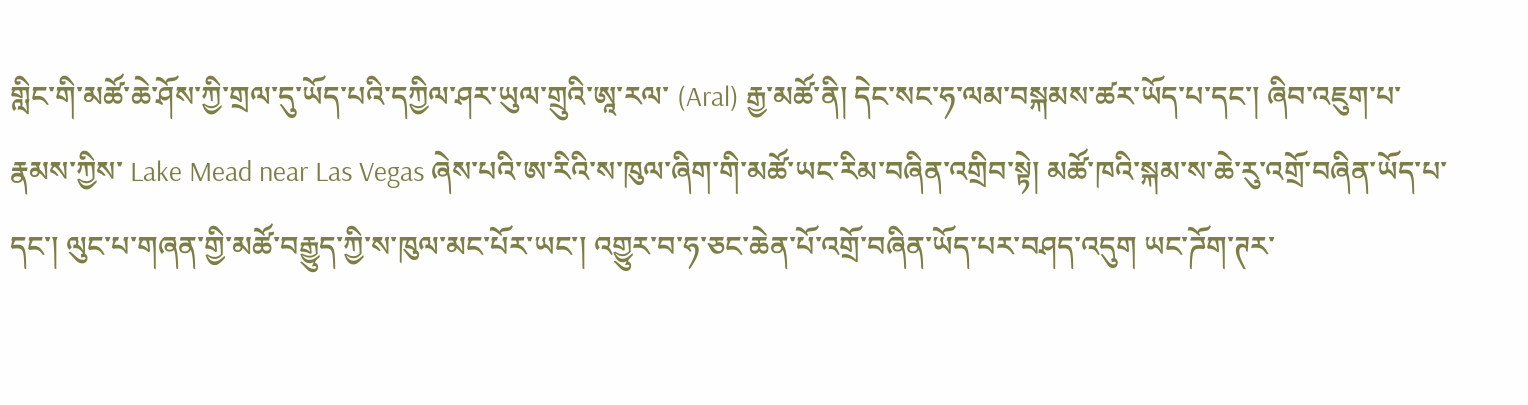གླིང་གི་མཚོ་ཆེ་ཤོས་ཀྱི་གྲལ་དུ་ཡོད་པའི་དཀྱིལ་ཤར་ཡུལ་གྲུའི་ཨཱ་རལ་ (Aral) རྒྱ་མཚོ་ནི། དེང་སང་ཧ་ལམ་བསྐམས་ཚར་ཡོད་པ་དང་། ཞིབ་འཇུག་པ་རྣམས་ཀྱིས་ Lake Mead near Las Vegas ཞེས་པའི་ཨ་རིའི་ས་ཁུལ་ཞིག་གི་མཚོ་ཡང་རིམ་བཞིན་འགྲིབ་སྟེ། མཚོ་ཁའི་སྐམ་ས་ཆེ་རུ་འགྲོ་བཞིན་ཡོད་པ་དང་། ལུང་པ་གཞན་གྱི་མཚོ་བརྒྱུད་ཀྱི་ས་ཁུལ་མང་པོར་ཡང་། འགྱུར་བ་ཧ་ཅང་ཆེན་པོ་འགྲོ་བཞིན་ཡོད་པར་བཤད་འདུག ཡང་ཌོག་ཊར་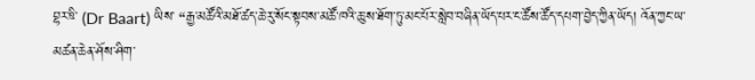བྷར་ཋི་ (Dr Baart) ཡིས་ “རྒྱ་མཚོའི་མཐོ་ཚད་ཆེ་རུ་སོང་སྟབས་མཚོ་ཁའི་ཆུ་ས་ཐོག་ཏུ་མང་པོར་སླེབ་བཞིན་ཡོད་པར་ང་ཚོས་ཚོད་དཔག་བྱེད་ཀྱིན་ཡོད། འོན་ཀྱང་ཡ་མཚན་ཆེན་ཤོས་ཤིག་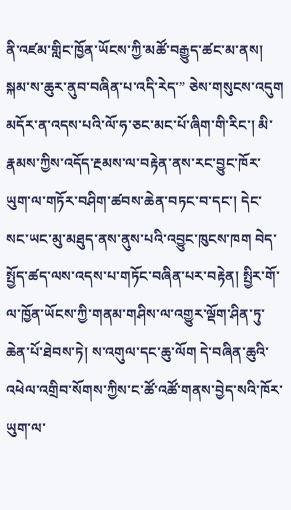ནི་འཛམ་གླིང་ཁྱོན་ཡོངས་ཀྱི་མཚོ་བརྒྱུད་ཚང་མ་ནས། སྐམ་ས་ཆུར་ནུབ་བཞིན་པ་འདི་རེད་” ཅེས་གསུངས་འདུག
མདོར་ན་འདས་པའི་ལོ་ཧ་ཅང་མང་པོ་ཞིག་གི་རིང་། མི་རྣམས་ཀྱིས་འདོད་རྔམས་ལ་བརྟེན་ནས་རང་བྱུང་ཁོར་ཡུག་ལ་གཏོར་བཤིག་ཚབས་ཆེན་བཏང་བ་དང་། དེང་སང་ཡང་མུ་མཐུད་ནས་ནུས་པའི་འབྱུང་ཁུངས་ཁག བེད་སྤྱོད་ཚད་ལས་འདས་པ་གཏོང་བཞིན་པར་བརྟེན། སྤྱིར་གོ་ལ་ཁྱོན་ཡོངས་ཀྱི་གནམ་གཤིས་ལ་འགྱུར་ལྡོག་ཤིན་ཏུ་ཆེན་པོ་ཐེབས་ཏེ། ས་འགུལ་དང་ཆུ་ལོག དེ་བཞིན་ཆུའི་འཕེལ་འགྲིབ་སོགས་ཀྱིས་ང་ཚོ་འཚོ་གནས་བྱེད་སའི་ཁོར་ཡུག་ལ་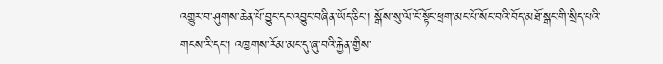འགྱུར་བ་ཤུགས་ཆེན་པོ་བྱུང་དང་འབྱུང་བཞིན་ཡོད་ཅིང་། སྒོས་སུ་ལོ་ངོ་སྟོང་ཕྲག་མང་པོ་སོང་བའི་བོད་མཐོ་སྒང་གི་སྲིད་པའི་གངས་རི་དང་། འཁྱགས་རོམ་མང་དུ་ཞུ་བའི་རྐྱེན་གྱིས་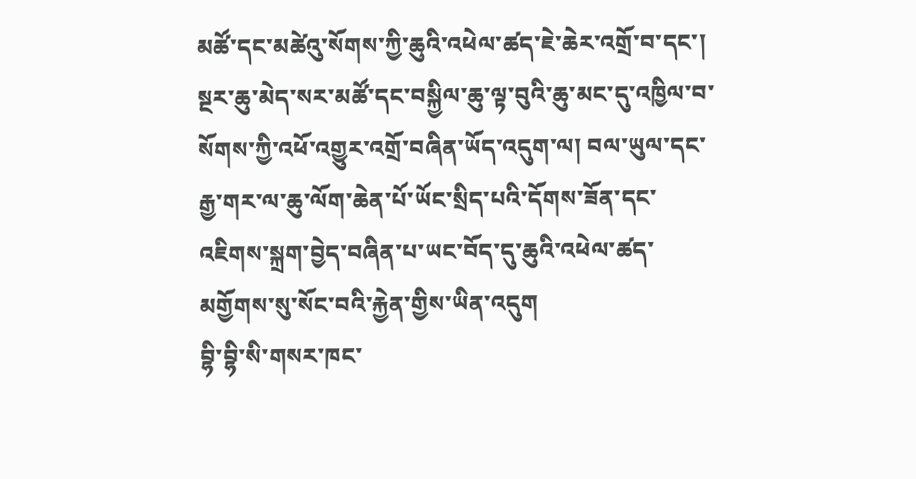མཚོ་དང་མཚེའུ་སོགས་ཀྱི་ཆུའི་འཕེལ་ཚད་ཇེ་ཆེར་འགྲོ་བ་དང་། སྔར་ཆུ་མེད་སར་མཚོ་དང་བསྐྱིལ་ཆུ་ལྟ་བུའི་ཆུ་མང་དུ་འཁྱིལ་བ་སོགས་ཀྱི་འཕོ་འགྱུར་འགྲོ་བཞིན་ཡོད་འདུག་ལ། བལ་ཡུལ་དང་རྒྱ་གར་ལ་ཆུ་ལོག་ཆེན་པོ་ཡོང་སྲིད་པའི་དོགས་ཟོན་དང་འཇིགས་སྐྲག་བྱེད་བཞིན་པ་ཡང་བོད་དུ་ཆུའི་འཕེལ་ཚད་མགྱོགས་སུ་སོང་བའི་རྐྱེན་གྱིས་ཡིན་འདུག
བྷི་བྷི་སི་གསར་ཁང་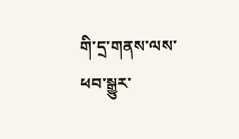གི་དྲ་གནས་ལས་ཕབ་སྒྱུར་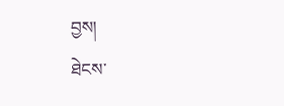བྱས།
ཐེངས་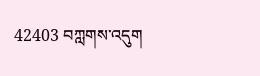42403 བཀླགས་འདུག